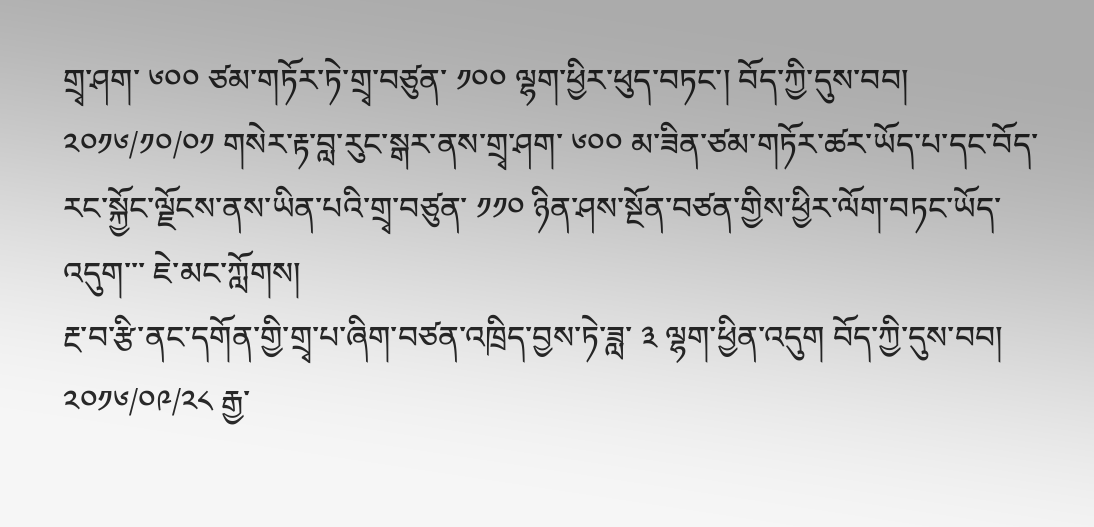གྲྭ་ཤག་ ༦༠༠ ཙམ་གཏོར་ཏེ་གྲྭ་བཙུན་ ༡༠༠ ལྷག་ཕྱིར་ཕུད་བཏང་། བོད་ཀྱི་དུས་བབ། ༢༠༡༦/༡༠/༠༡ གསེར་རྟ་བླ་རུང་སྒར་ནས་གྲྭ་ཤག་ ༦༠༠ མ་ཟིན་ཙམ་གཏོར་ཚར་ཡོད་པ་དང་བོད་རང་སྐྱོང་ལྗོངས་ནས་ཡིན་པའི་གྲྭ་བཙུན་ ༡༡༠ ཉིན་ཤས་སྔོན་བཙན་གྱིས་ཕྱིར་ལོག་བཏང་ཡོད་འདུག་་་ ཇེ་མང་ཀློགས།
རྔ་བ་རྩི་ནང་དགོན་གྱི་གྲྭ་པ་ཞིག་བཙན་འཁྲིད་བྱས་ཏེ་ཟླ་ ༣ ལྷག་ཕྱིན་འདུག བོད་ཀྱི་དུས་བབ། ༢༠༡༦/༠༩/༢༨ རྒྱ་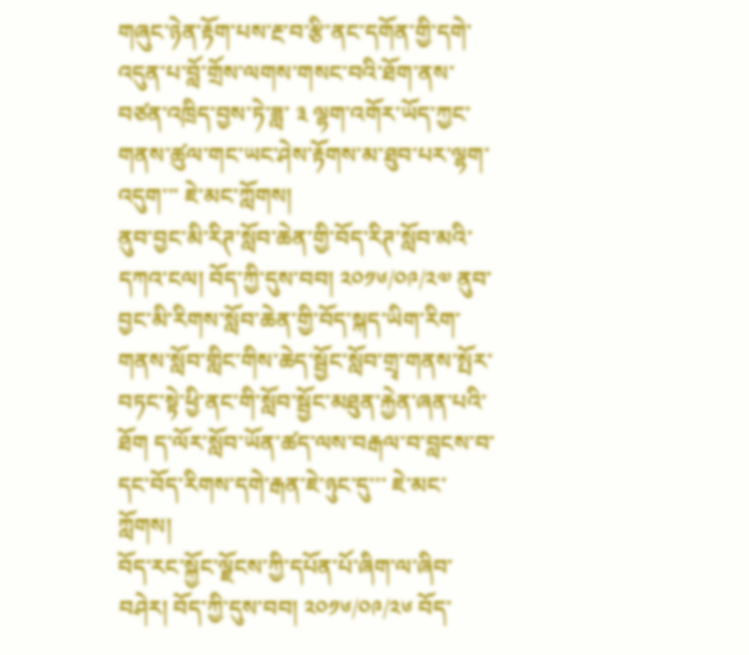གཞུང་ཉེན་རྟོག་པས་རྔ་བ་རྩི་ནང་དགོན་གྱི་དགེ་འདུན་པ་བློ་གྲོས་ལགས་གསང་བའི་ཐོག་ནས་བཙན་འཁྲིད་བྱས་ཏེ་ཟླ་ ༣ ལྷག་འགོར་ཡོད་ཀྱང་གནས་ཚུལ་གང་ཡང་ཤེས་རྟོགས་མ་ཐུབ་པར་ལྷག་འདུག་་་ ཇེ་མང་ཀློགས།
ནུབ་བྱང་མི་རིཊ་སློབ་ཆེན་གྱི་བོད་རིཊ་སློབ་མའི་དཀའ་ངལ། བོད་ཀྱི་དུས་བབ། ༢༠༡༦/༠༩/༢༧ ནུབ་བྱང་མི་རིགས་སློབ་ཆེན་གྱི་བོད་སྐད་ཡིག་རིག་གནས་སློབ་གླིང་གིས་ཆེད་སྦྱོང་སློབ་གྲྭ་གནས་སྤོར་བཏང་སྟེ་ཕྱི་ནང་གི་སློབ་སྦྱོང་མཐུན་རྐྱེན་ཞན་པའི་ཐོག ད་ལོར་སློབ་ཡོན་ཚད་ལས་བརྒལ་བ་བླངས་བ་དང་བོད་རིགས་དགེ་རྒན་ཇེ་ཉུང་དུ་་་ ཇེ་མང་ཀློགས།
བོད་རང་སྐྱོང་ལྗོངས་ཀྱི་དཔོན་པོ་ཞིག་ལ་ཞིབ་བཤེར། བོད་ཀྱི་དུས་བབ། ༢༠༡༦/༠༩/༢༦ བོད་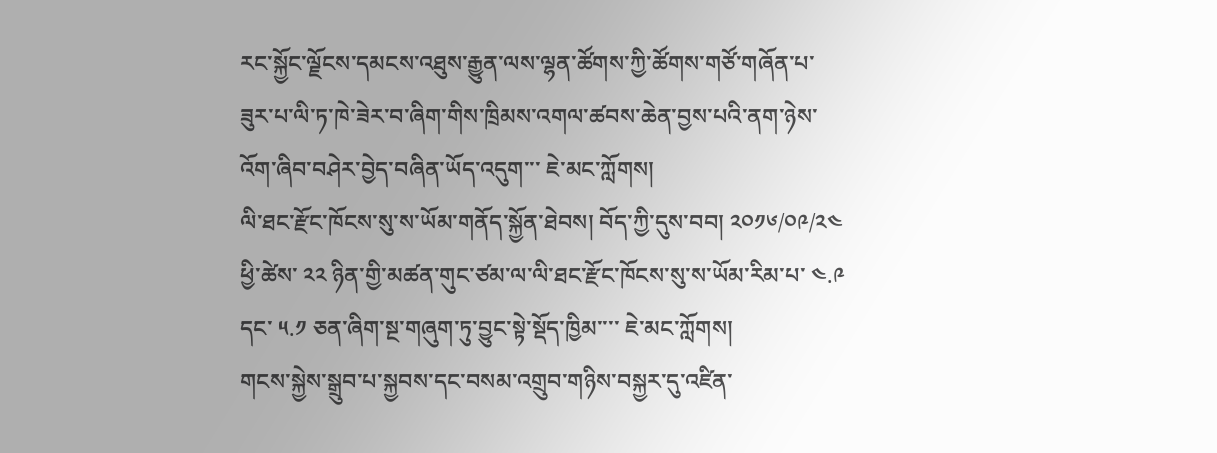རང་སྐྱོང་ལྗོངས་དམངས་འཐུས་རྒྱུན་ལས་ལྷན་ཚོགས་ཀྱི་ཚོགས་གཙོ་གཞོན་པ་ཟུར་པ་ལི་ཏ་ཁེ་ཟེར་བ་ཞིག་གིས་ཁྲིམས་འགལ་ཚབས་ཆེན་བྱས་པའི་ནག་ཉེས་འོག་ཞིབ་བཤེར་བྱེད་བཞིན་ཡོད་འདུག་་་ ཇེ་མང་ཀློགས།
ལི་ཐང་རྫོང་ཁོངས་སུ་ས་ཡོམ་གནོད་སྐྱོན་ཐེབས། བོད་ཀྱི་དུས་བབ། ༢༠༡༦/༠༩/༢༤ ཕྱི་ཚེས་ ༢༢ ཉིན་གྱི་མཚན་གུང་ཙམ་ལ་ལི་ཐང་རྫོང་ཁོངས་སུ་ས་ཡོམ་རིམ་པ་ ༤.༩ དང་ ༥.༡ ཅན་ཞིག་སྔ་གཞུག་ཏུ་བྱུང་སྟེ་སྡོད་ཁྱིམ་་་་ ཇེ་མང་ཀློགས།
གངས་སྐྱེས་སྒྲུབ་པ་སྐྱབས་དང་བསམ་འགྲུབ་གཉིས་བསྐྱར་དུ་འཛིན་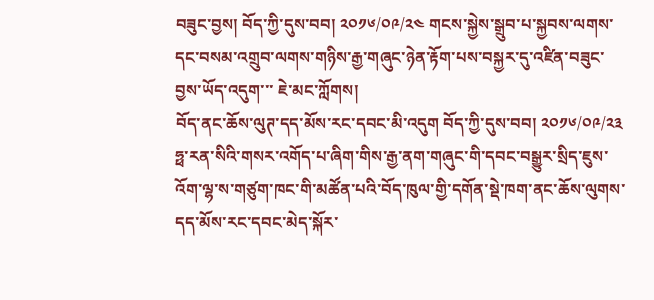བཟུང་བྱས། བོད་ཀྱི་དུས་བབ། ༢༠༡༦/༠༩/༢༤ གངས་སྐྱེས་སྒྲུབ་པ་སྐྱབས་ལགས་དང་བསམ་འགྲུབ་ལགས་གཉིས་རྒྱ་གཞུང་ཉེན་རྟོག་པས་བསྐྱར་དུ་འཛིན་བཟུང་བྱས་ཡོད་འདུག་་་ ཇེ་མང་ཀློགས།
བོད་ནང་ཆོས་ལུཊ་དད་མོས་རང་དབང་མི་འདུག བོད་ཀྱི་དུས་བབ། ༢༠༡༦/༠༩/༢༣ ཧྥ་རན་སིའི་གསར་འགོད་པ་ཞིག་གིས་རྒྱ་ནག་གཞུང་གི་དབང་བསྒྱུར་སྲིད་ཇུས་འོག་ལྷ་ས་གཙུག་ཁང་གི་མཚོན་པའི་བོད་ཁུལ་གྱི་དགོན་སྡེ་ཁག་ནང་ཆོས་ལུགས་དད་མོས་རང་དབང་མེད་སྐོར་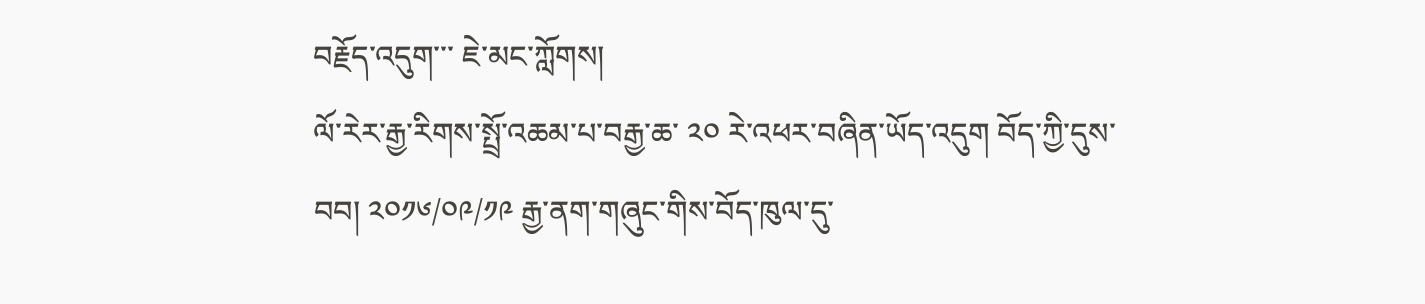བརྗོད་འདུག་་་ ཇེ་མང་ཀློགས།
ལོ་རེར་རྒྱ་རིགས་སྤྲོ་འཆམ་པ་བརྒྱ་ཆ་ ༢༠ རེ་འཕར་བཞིན་ཡོད་འདུག བོད་ཀྱི་དུས་བབ། ༢༠༡༦/༠༩/༡༩ རྒྱ་ནག་གཞུང་གིས་བོད་ཁུལ་དུ་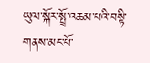ཡུལ་སྐོར་སྤྲོ་འཆམ་པའི་བསྟི་གནས་མང་པོ་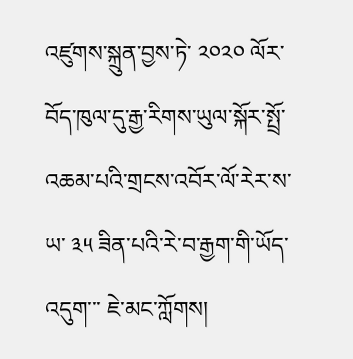འཛུགས་སྐྲུན་བྱས་ཏེ་ ༢༠༢༠ ལོར་བོད་ཁུལ་དུ་རྒྱ་རིགས་ཡུལ་སྐོར་སྤྲོ་འཆམ་པའི་གྲངས་འབོར་ལོ་རེར་ས་ཡ་ ༣༥ ཟིན་པའི་རེ་བ་རྒྱག་གི་ཡོད་འདུག་་་ ཇེ་མང་ཀློགས།